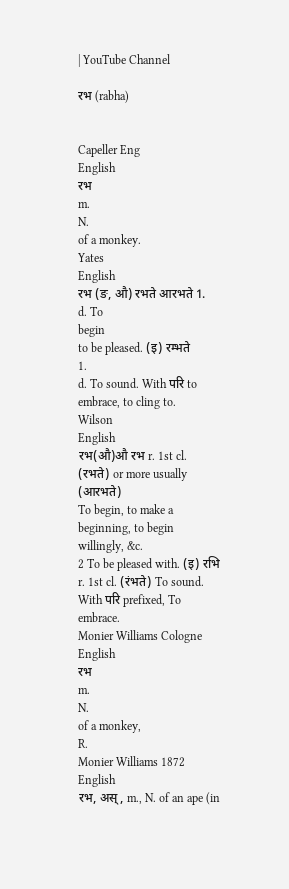| YouTube Channel

रभ (rabha)


Capeller Eng
English
रभ
m.
N.
of a monkey.
Yates
English
रभ (ङ, औ) रभते आरभते 1.
d. To
begin
to be pleased. (इ) रम्भते
1.
d. To sound. With परि to
embrace, to cling to.
Wilson
English
रभ(औ)औ रभ r. 1st cl. (रभते) or more usually (आरभते)
To begin, to make a beginning, to begin willingly, &c.
2 To be pleased with. (इ) रभि r. 1st cl. (रंभते) To sound.
With परि prefixed, To embrace.
Monier Williams Cologne
English
रभ
m.
N.
of a monkey,
R.
Monier Williams 1872
English
रभ, अस्, m., N. of an ape (in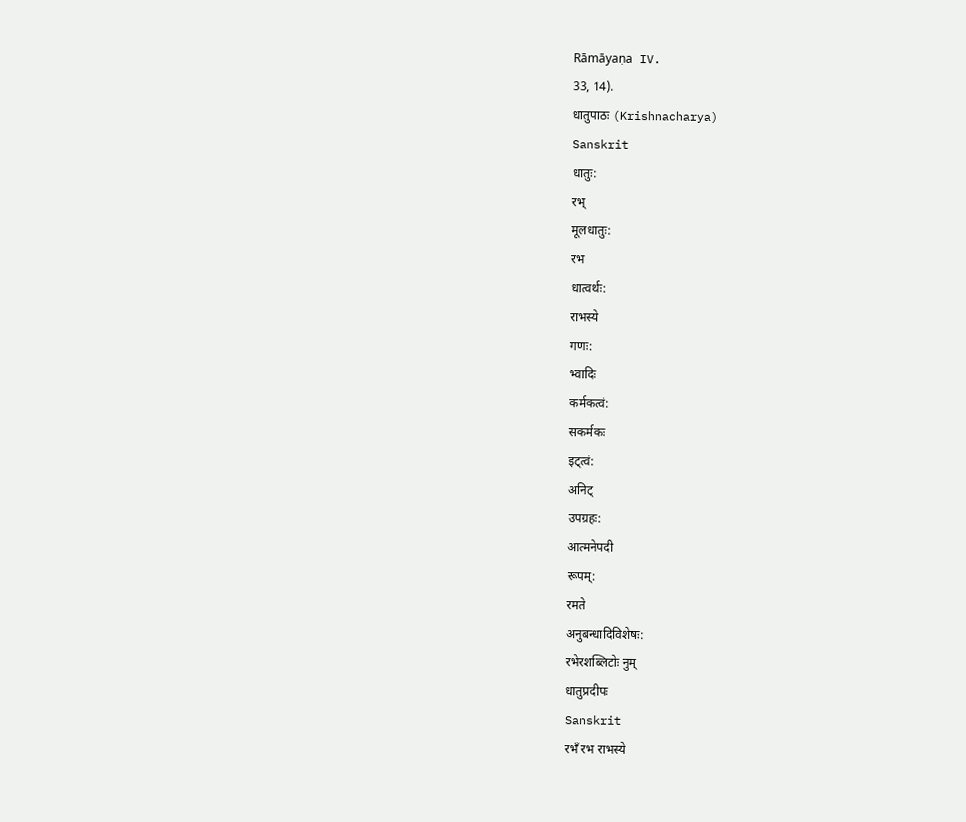Rāmāyaṇa IV.
33, 14).
धातुपाठः (Krishnacharya)
Sanskrit
धातुः:
रभ्
मूलधातुः:
रभ
धात्वर्थः:
राभस्ये
गणः:
भ्वादिः
कर्मकत्वं:
सकर्मकः
इट्त्वं:
अनिट्
उपग्रहः:
आत्मनेपदी
रूपम्:
रमते
अनुबन्धादिविशेषः:
रभेरशब्लिटोः नुम्
धातुप्रदीपः
Sanskrit
रभँ रभ राभस्ये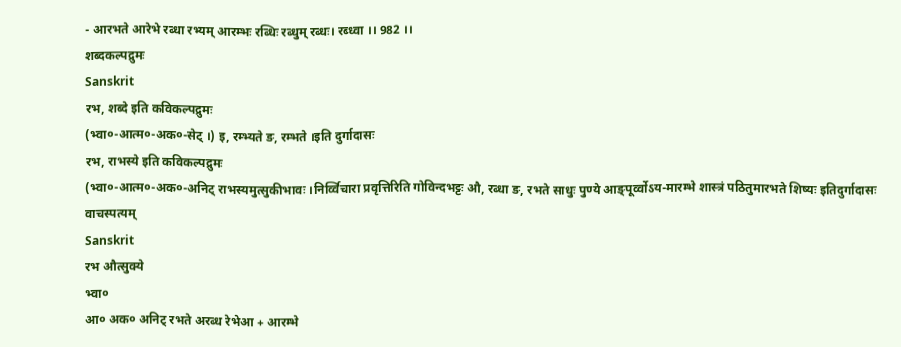- आरभते आरेभे रब्धा रभ्यम् आरम्भः रब्धिः रब्धुम् रब्धः। रब्ध्वा ।। 982 ।।
शब्दकल्पद्रुमः
Sanskrit
रभ, शब्दे इति कविकल्पद्रुमः
(भ्वा०-आत्म०-अक०-सेट् ।) इ, रम्भ्यते ङ, रम्भते ।इति दुर्गादासः
रभ, राभस्ये इति कविकल्पद्रुमः
(भ्वा०-आत्म०-अक०-अनिट् राभस्यमुत्सुकीभावः ।निर्व्विचारा प्रवृत्तिरिति गोविन्दभट्टः औ, रब्धा ङ, रभते साधुः पुण्ये आङ्पूर्व्वोऽय-मारम्भे शास्त्रं पठितुमारभते शिष्यः इतिदुर्गादासः
वाचस्पत्यम्
Sanskrit
रभ औत्सुक्ये
भ्वा०
आ० अक० अनिट् रभते अरब्ध रेभेआ + आरम्भे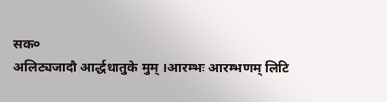सक०
अलिट्यजादौ आर्द्धधातुके मुम् ।आरम्भः आरम्भणम् लिटि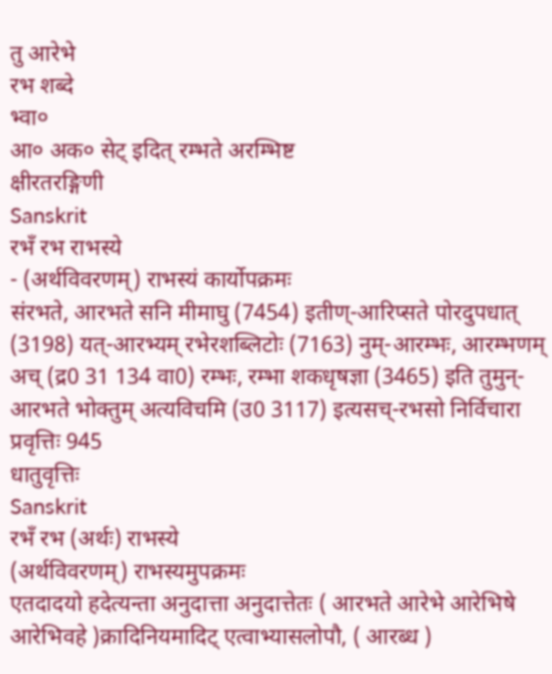तु आरेभे
रभ शब्दे
भ्वा०
आ० अक० सेट् इदित् रम्भते अरम्भिष्ट
क्षीरतरङ्गिणी
Sanskrit
रभँ रभ राभस्ये
- (अर्थविवरणम्) राभस्यं कार्योपक्रमः
संरभते, आरभते सनि मीमाघु (7454) इतीण्-आरिप्सते पोरदुपधात् (3198) यत्-आरभ्यम् रभेरशब्लिटोः (7163) नुम्-आरम्भः, आरम्भणम् अच् (द्र0 31 134 वा0) रम्भः, रम्भा शकधृषज्ञा (3465) इति तुमुन्-आरभते भोक्तुम् अत्यविचमि (उ0 3117) इत्यसच्-रभसो निर्विचारा प्रवृत्तिः 945
धातुवृत्तिः
Sanskrit
रभँ रभ (अर्थः) राभस्ये
(अर्थविवरणम्) राभस्यमुपक्रमः
एतदादयो हदेत्यन्ता अनुदात्ता अनुदात्तेतः ( आरभते आरेभे आरेभिषे आरेभिवहे )क्रादिनियमादिट् एत्वाभ्यासलोपौ, ( आरब्ध )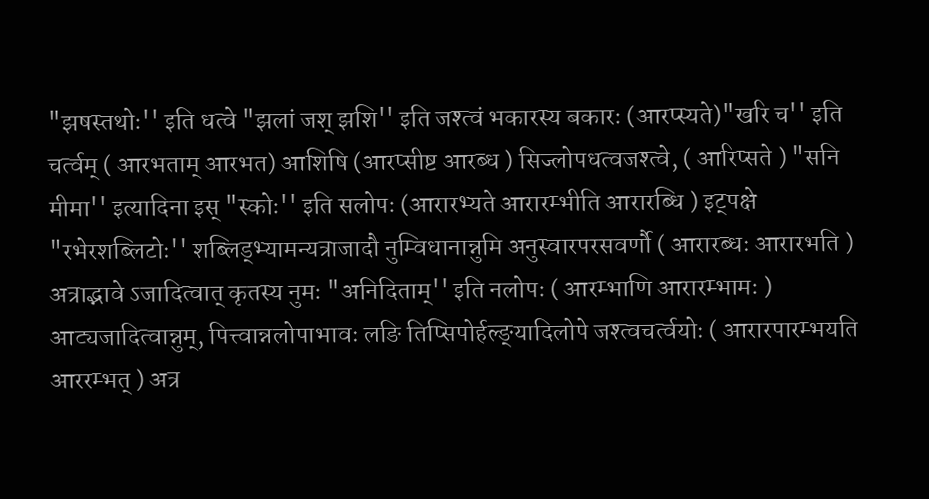"झषस्तथोः'' इति धत्वे "झलां जश् झशि'' इति जश्त्वं भकारस्य बकारः (आरप्स्यते)"खरि च'' इति चर्त्वम् ( आरभताम् आरभत) आशिषि (आरप्सीष्ट आरब्ध ) सिज्लोपधत्वजश्त्वे, ( आरिप्सते ) "सनि मीमा'' इत्यादिना इस् "स्कोः'' इति सलोपः (आरारभ्यते आरारम्भीति आरारब्धि ) इट्पक्षे "रभेरशब्लिटोः'' शब्लिड्भ्यामन्यत्राजादौ नुम्विधानान्नुमि अनुस्वारपरसवर्णौ ( आरारब्धः आरारभति ) अत्राद्भावे ऽजादित्वात् कृतस्य नुमः "अनिदिताम्'' इति नलोपः ( आरम्भाणि आरारम्भामः ) आट्यजादित्वान्नुम्, पित्त्वान्नलोपाभावः लङि तिप्सिपोर्हल्ङ्यादिलोपे जश्त्वचर्त्वयोः ( आरारपारम्भयति आररम्भत् ) अत्र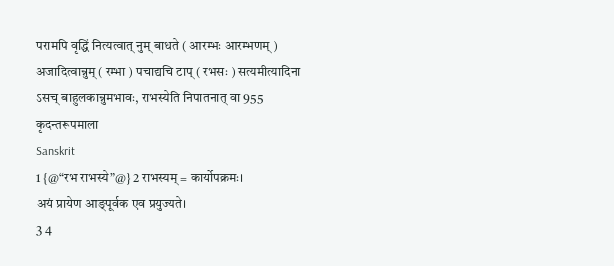परामपि वृद्धिं नित्यत्वात् नुम् बाधते ( आरम्भः आरम्भणम् ) अजादित्वान्नुम् ( रम्भा ) पचाद्यचि टाप् ( रभसः ) सत्यमीत्यादिना ऽसच् बाहुलकान्नुमभावः, राभस्येति निपातनात् वा 955
कृदन्तरूपमाला
Sanskrit
1 {@“रभ राभस्ये”@} 2 राभस्यम् = कार्योपक्रमः।
अयं प्रायेण आङ्पूर्वक एव प्रयुज्यते।
3 4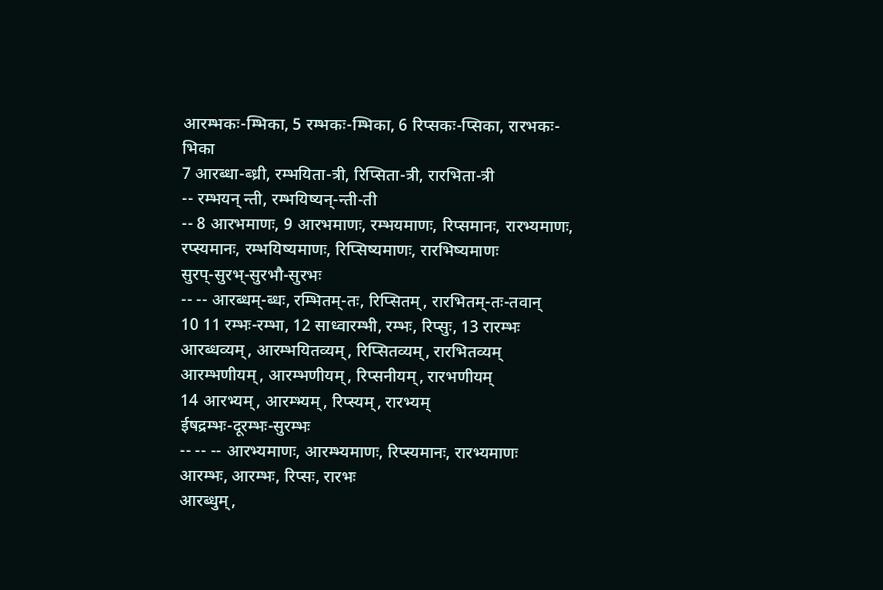आरम्भकः-म्भिका, 5 रम्भकः-म्भिका, 6 रिप्सकः-प्सिका, रारभकः-भिका
7 आरब्धा-ब्ध्री, रम्भयिता-त्री, रिप्सिता-त्री, रारभिता-त्री
-- रम्भयन् न्ती, रम्भयिष्यन्-न्ती-ती
-- 8 आरभमाणः, 9 आरभमाणः, रम्भयमाणः, रिप्समानः, रारभ्यमाणः, रप्स्यमानः, रम्भयिष्यमाणः, रिप्सिष्यमाणः, रारभिष्यमाणः
सुरप्-सुरभ्-सुरभौ-सुरभः
-- -- आरब्धम्-ब्धः, रम्भितम्-तः, रिप्सितम्, रारभितम्-तः-तवान्
10 11 रम्भः-रम्भा, 12 साध्वारम्भी, रम्भः, रिप्सुः, 13 रारम्भः
आरब्धव्यम्, आरम्भयितव्यम्, रिप्सितव्यम्, रारभितव्यम्
आरम्भणीयम्, आरम्भणीयम्, रिप्सनीयम्, रारभणीयम्
14 आरभ्यम्, आरम्भ्यम्, रिप्स्यम्, रारभ्यम्
ईषद्रम्भः-दूरम्भः-सुरम्भः
-- -- -- आरभ्यमाणः, आरम्भ्यमाणः, रिप्स्यमानः, रारभ्यमाणः
आरम्भः, आरम्भः, रिप्सः, रारभः
आरब्धुम्,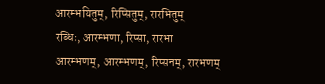आरम्भयितुम्, रिप्सितुम्, रारभितुम्
रब्धिः, आरम्भणा, रिप्सा, रारभा
आरम्भणम्, आरम्भणम्, रिप्सनम्, रारभणम्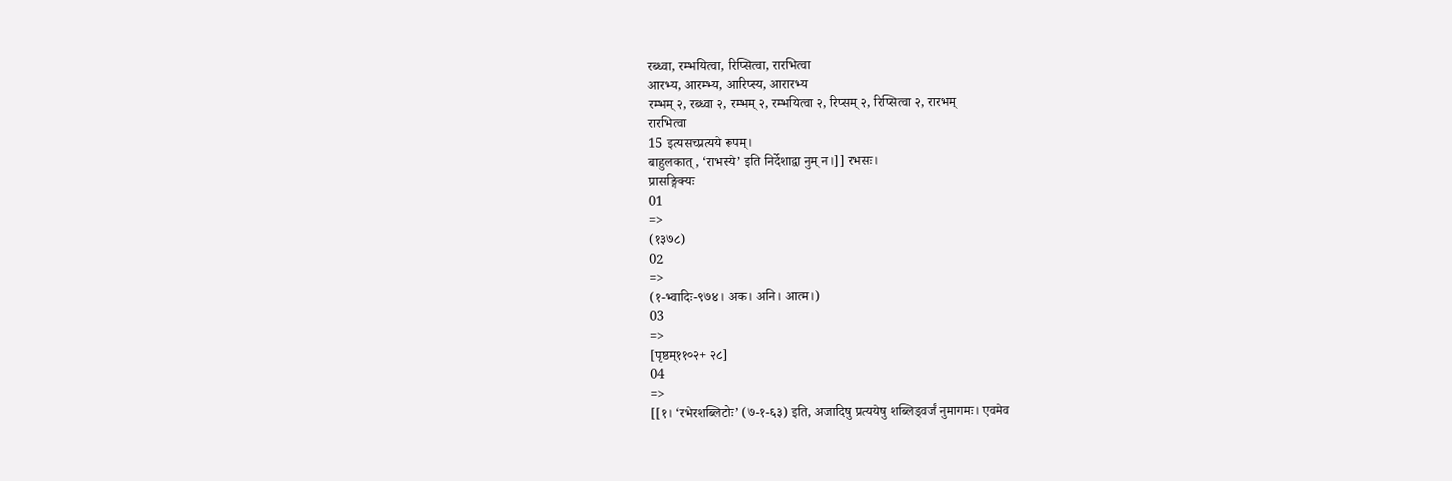रब्ध्वा, रम्भयित्वा, रिप्सित्वा, रारभित्वा
आरभ्य, आरम्भ्य, आरिप्स्य, आरारभ्य
रम्भम् २, रब्ध्वा २, रम्भम् २, रम्भयित्वा २, रिप्सम् २, रिप्सित्वा २, रारभम्
रारभित्वा
15 इत्यसच्प्रत्यये रूपम्।
बाहुलकात्, ‘राभस्ये’ इति निर्देशाद्वा नुम् न।]] रभसः।
प्रासङ्गिक्यः
01
=>
(१३७८)
02
=>
(१-भ्वादिः-९७४। अक। अनि। आत्म।)
03
=>
[पृष्ठम्११०२+ २८]
04
=>
[[१। ‘रभेरशब्लिटोः’ (७-१-६३) इति, अजादिषु प्रत्ययेषु शब्लिड्वर्जं नुमागमः। एवमेव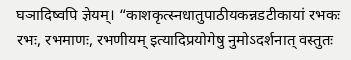घञादिष्वपि ज्ञेयम्। “काशकृत्स्नधातुपाठीयकन्नडटीकायां रभकः रभः, रभमाणः, रभणीयम् इत्यादिप्रयोगेषु नुमोऽदर्शनात् वस्तुतः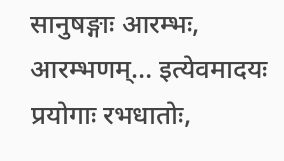सानुषङ्गाः आरम्भः, आरम्भणम्… इत्येवमादयः प्रयोगाः रभधातोः,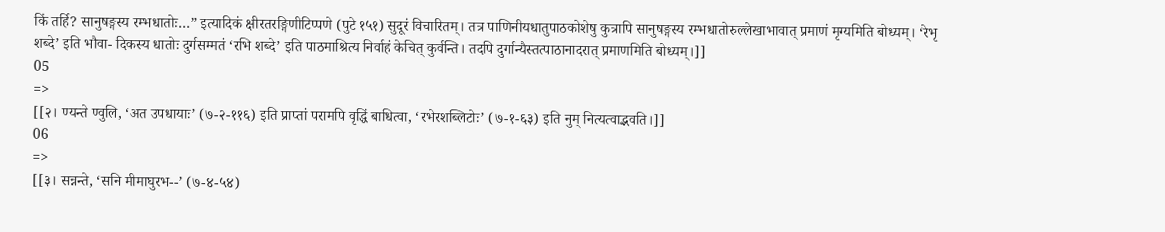किं तर्हि? सानुषङ्गस्य रम्भधातोः…” इत्यादिकं क्षीरतरङ्गिणीटिप्पणे (पुटे १५१) सुदूरं विचारितम्। तत्र पाणिनीयधातुपाठकोशेषु कुत्रापि सानुषङ्गस्य रम्भधातोरुल्लेखाभावात् प्रमाणं मृग्यमिति बोध्यम्। ‘रेभृ शब्दे’ इति भौवा- दिकस्य धातोः दुर्गसम्मतं ‘रभि शब्दे’ इति पाठमाश्रित्य निर्वाहं केचित् कुर्वन्ति। तदपि दुर्गान्यैस्तत्पाठानादरात् प्रमाणमिति बोध्यम्।]]
05
=>
[[२। ण्यन्ते ण्वुलि, ‘अत उपधायाः’ (७-२-११६) इति प्राप्तां परामपि वृद्धिं बाधित्वा, ‘रभेरशब्लिटोः’ (७-१-६३) इति नुम् नित्यत्वाद्भवति।]]
06
=>
[[३। सन्नन्ते, ‘सनि मीमाघुरभ--’ (७-४-५४)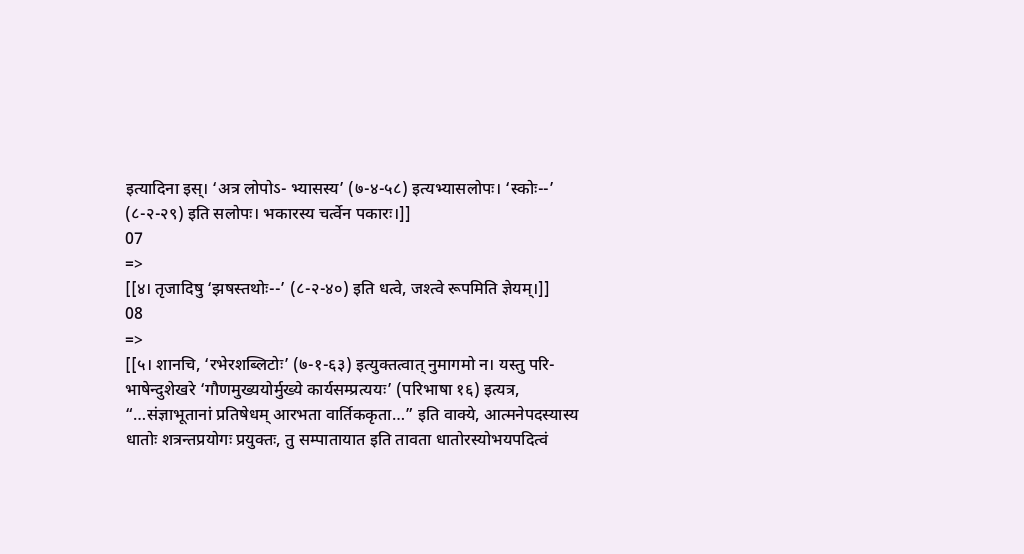इत्यादिना इस्। ‘अत्र लोपोऽ- भ्यासस्य’ (७-४-५८) इत्यभ्यासलोपः। ‘स्कोः--’ (८-२-२९) इति सलोपः। भकारस्य चर्त्वेन पकारः।]]
07
=>
[[४। तृजादिषु ‘झषस्तथोः--’ (८-२-४०) इति धत्वे, जश्त्वे रूपमिति ज्ञेयम्।]]
08
=>
[[५। शानचि, ‘रभेरशब्लिटोः’ (७-१-६३) इत्युक्तत्वात् नुमागमो न। यस्तु परि- भाषेन्दुशेखरे ‘गौणमुख्ययोर्मुख्ये कार्यसम्प्रत्ययः’ (परिभाषा १६) इत्यत्र, “…संज्ञाभूतानां प्रतिषेधम् आरभता वार्तिककृता…” इति वाक्ये, आत्मनेपदस्यास्य धातोः शत्रन्तप्रयोगः प्रयुक्तः, तु सम्पातायात इति तावता धातोरस्योभयपदित्वं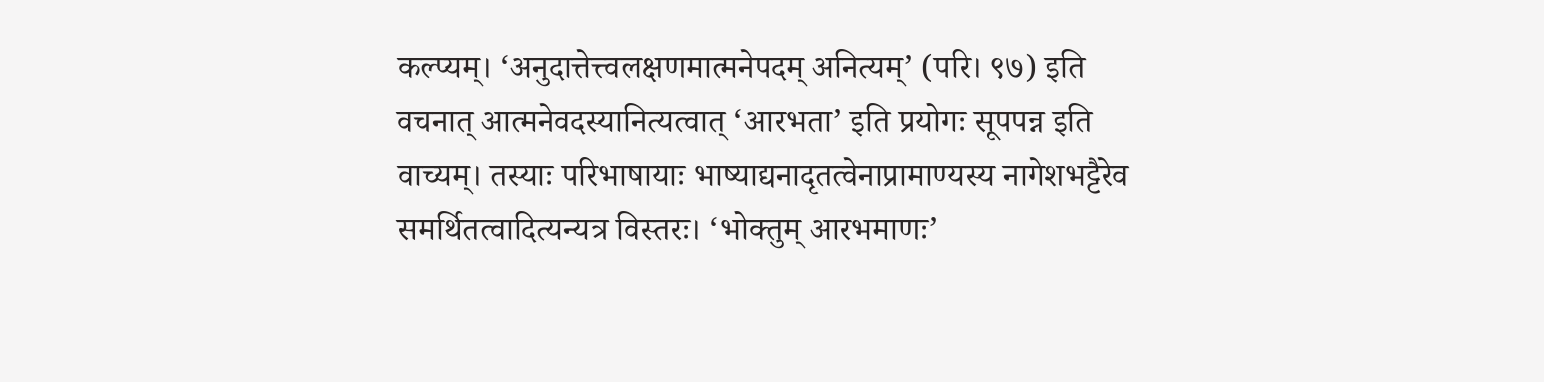कल्प्यम्। ‘अनुदात्तेत्त्वलक्षणमात्मनेपदम् अनित्यम्’ (परि। ९७) इति वचनात् आत्मनेवदस्यानित्यत्वात् ‘आरभता’ इति प्रयोगः सूपपन्न इति वाच्यम्। तस्याः परिभाषायाः भाष्याद्यनादृतत्वेनाप्रामाण्यस्य नागेशभट्टैरेव समर्थितत्वादित्यन्यत्र विस्तरः। ‘भोक्तुम् आरभमाणः’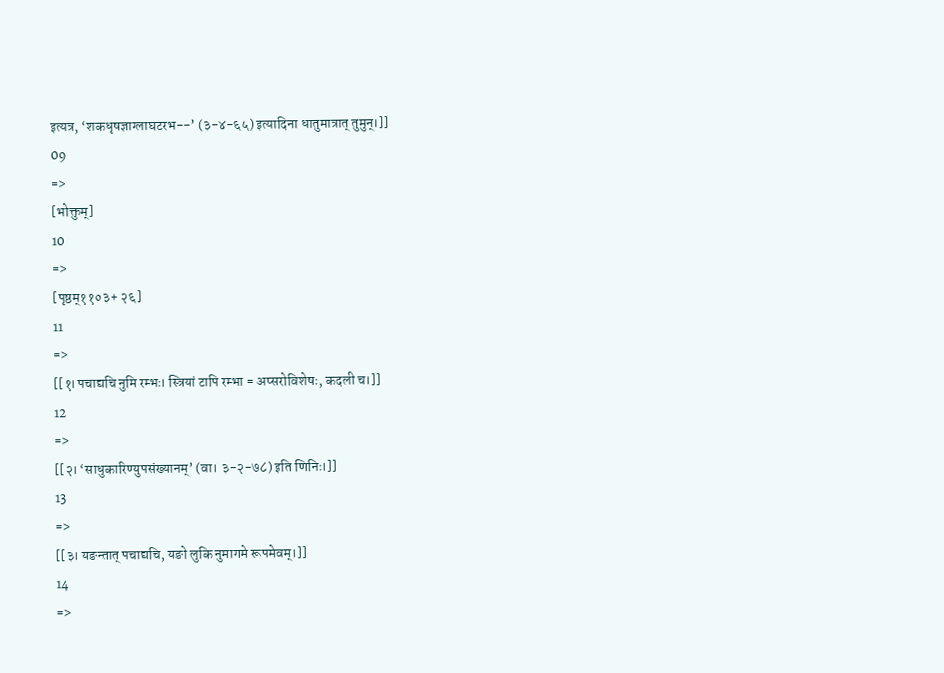इत्यत्र, ‘शकधृषज्ञाग्लाघटरभ--’ (३-४-६५) इत्यादिना धातुमात्रात् तुमुन्।]]
09
=>
[भोक्तुम्]
10
=>
[पृष्ठम्११०३+ २६]
11
=>
[[१। पचाद्यचि नुमि रम्भः। स्त्रियां टापि रम्भा = अप्सरोविशेषः, कदली च।]]
12
=>
[[२। ‘साधुकारिण्युपसंख्यानम्’ (वा। ३-२-७८) इति णिनिः।]]
13
=>
[[३। यङन्तात् पचाद्यचि, यङो लुकि नुमागमे रूपमेवम्।]]
14
=>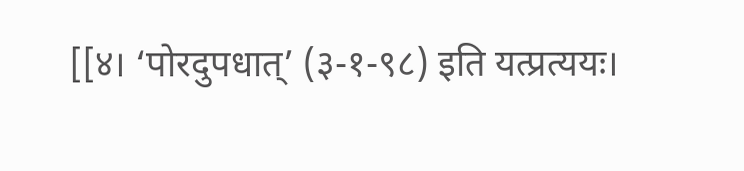[[४। ‘पोरदुपधात्’ (३-१-९८) इति यत्प्रत्ययः।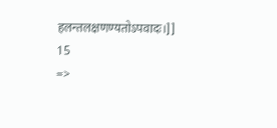हलन्तलक्षणण्यतोऽपवादः।]]
15
=>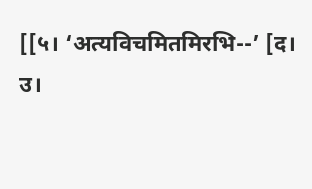[[५। ‘अत्यविचमितमिरभि--’ [द। उ।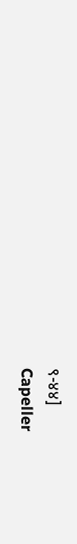९-४४]
Capeller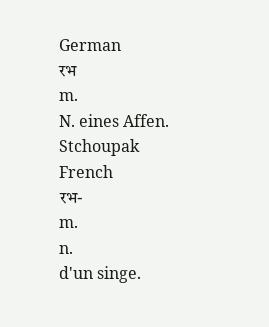German
रभ
m.
N. eines Affen.
Stchoupak
French
रभ-
m.
n.
d'un singe.